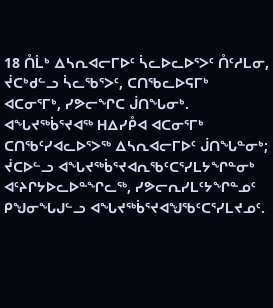18 ᑍᒫᒃ ᐃᓴᕆᐊᓕᒥᐅᑦ ᓵᓚᐅᓚᐅᕐᐳᑦ ᑍᑦᓱᒪᓂ, ᔫᑕᒃᑯᓪᓗ ᓵᓚᖃᕐᐳᑦ, ᑕᑎᖃᓚᐅᕋᒥᒃ ᐊᑕᓂᕐᒥᒃ, ᓯᕗᓕᖏᑕ ᒎᑎᖓᓂᒃ.
ᐊᖓᔪᖅᑳᕐᔪᐊᖅ ᕼᐃᓯᑬᐊ ᐊᑕᓂᕐᒥᒃ ᑕᑎᖃᑦᓯᐊᓚᐅᕐᐳᖅ ᐃᓴᕆᐊᓕᒥᐅᑦ ᒎᑎᖓᓐᓂᒃ; ᔫᑕᐅᓪᓗ ᐊᖓᔪᖅᑳᕐᔪᐊᕆᖃᑦᑕᕐᓯᒪᔭᖏᓐᓂᒃ ᐊᑦᔨᒋᔭᐅᓚᐅᓐᖏᓚᖅ, ᓯᕗᓕᕆᓯᒪᑦᔭᖏᓐᓄᑦ ᑭᖑᓂᖓᒍᓪᓗ ᐊᖓᔪᖅᑳᕐᔪᐊᖑᖃᑦᑕᕐᓯᒪᔪᓄᑦ.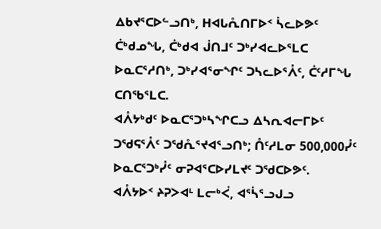ᐃᑲᔪᕐᑕᐅᓪᓗᑎᒃ, ᕼᐊᒐᕅᑎᒥᐅᑉ ᓵᓚᐅᕗᑦ ᑖᒃᑯᓄᖓ, ᑖᒃᑯᐊ ᒎᑎᒧᑦ ᑐᒃᓯᐊᓚᐅᕐᒪᑕ ᐅᓇᑕᕐᓱᑎᒃ, ᑐᒃᓯᐊᕐᓂᖏᑦ ᑐᓴᓚᐅᕐᐰᑦ, ᑖᑦᓱᒥᖓ ᑕᑎᖃᕐᒪᑕ.
ᐊᐰᔭᒃᑯᑦ ᐅᓇᑕᕐᑐᒃᓴᖏᑕᓗ ᐃᓴᕆᐊᓕᒥᐅᑦ ᑐᖁᕋᕐᐰᑦ ᑐᖁᕅᕐᔪᐊᕐᓗᑎᒃ; ᑍᑦᓱᒪᓂ 500,000ᓮᑦ ᐅᓇᑕᕐᑐᒃᓮᑦ ᓂᕈᐊᕐᑕᐅᓯᒪᔪᑦ ᑐᖁᑕᐅᕗᑦ.
ᐊᐰᔭᐅᑉ ᔨᕈᐳᐊᒻ ᒪᓕᒃᐹ, ᐊᕐᓵᕐᓗᒍᓗ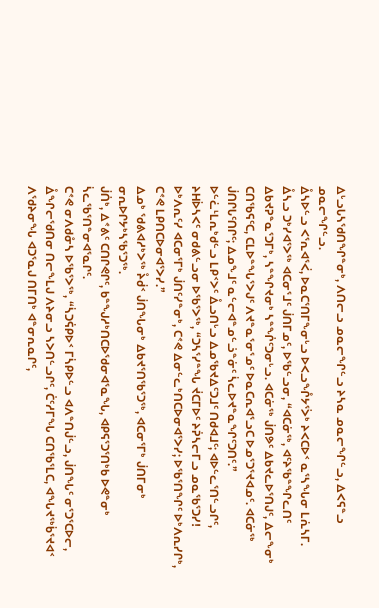ᐃᒡᓗᒐᓴᖁᑎᖏᓐᓂᒃ, ᐱᑎᓕᓗ ᓄᓇᓕᖏᓪᓗ ᔨᓴᓇ ᓄᓇᓕᖏᓪᓗ, ᐃᐸᕋᓐᓗ ᓄᓇᓕᖏᓪᓗ.
ᐂᓴᐅᓪᓗ ᐸᕐᕆᐊᕐᐹ, ᐅᓇᑕᕐᑎᒥᖕᓂᒡᓗ ᐅᐸᓗᖎᔭᕐᐴᒃ ᔨᐸᑕᐅᑉ ᓇᕐᓴᖓᓂ ᒪᕇᓴᒥ.
ᐂᓴᓗ ᑐᒃᓯᐊᕐᐳᖅ ᐊᑕᓂᕐᒧᑦ ᒎᑎᒥᓄᑦ, ᐅᖃᓪᓗᓂ, “ᐊᑕᓃᖅ, ᐊᑦᔨᖃᓐᖏᓚᑎᑦ ᐃᑲᔪᕈᓐᓇᕐᑐᒥᒃ, ᓴᓐᖏᔪᓂᒃ ᓴᓐᖐᑦᑐᓂᒡᓗ. ᐊᑕᓃᖅ ᒎᑎᕗᑦ ᐃᑲᔪᓚᐅᕐᑎᒍᑦ, ᐃᓕᖕᓂᒃ ᑕᑎᖃᕋᑦᑕ, ᑕᒪᐅᓐᖓᕐᐳᒍᑦ ᐱᔪᓐᓇᕐᓂᕐᓄᑦ ᐅᓇᑕᕆᐊᕐᓗᑕ ᐅᓄᕐᑐᕐᔪᐊᓄᑦ. ᐊᑕᓃᖅ ᒎᑎᒋᒐᑦᑎᒋᑦ; ᐃᓄᖕᒧᑦ ᓇᓪᓕᐊᓐᓄᓪᓘᓐᓃᑦ ᓵᓚᐅᔪᓐᓇᖏᑦᑐᑎᑦ.”
ᐅᓪᓛᒻᒪᕆᒃᑯᓪᓗ ᒪᑭᑉᐳᑦ ᐂᓗᑎᒡᓗ ᐃᓄᖃᔪᐃᑦᑐᒧᑦ ᑎᑯᐊᒧᑦ; ᐊᐅᓪᓚᕐᑎᓪᓗᒋᑦ, ᔨᕼᐆᓴᐸᑦ ᓂᑯᕕᓪᓗᓂ ᐅᖃᕐᐳᖅ, “ᑐᓴᕐᓯᓐᖓ ᔫᑕᒥᐅᑦ ᔨᕉᓴᓕᒥᓗ ᓄᓇᖃᕐᑐᓯ! ᐅᒃᐱᕆᑦᓯ ᐊᑕᓂᕐᒥᒃ ᒎᑎᑦᓯᓐᓂᒃ, ᑕᕝᕙ ᐃᓂᓪᓚᒃᑎᑕᐅᓂᐊᕐᐳᓯ; ᐅᖃᕐᑎᖏᑦ ᐅᒃᐱᕆᓯᒋᒃ, ᑕᕝᕙ ᒪᑭᑎᑕᐅᓂᐊᕐᐳᓯ.”
ᐃᓄᒃ ᖁᕕᐊᓱᒃᐳᖅ ᔧᑰᑉ ᒎᑎᖓᓂᒃ ᐃᑲᔪᕐᑎᖃᕐᑐᖅ, ᐊᑕᓂᕐᒥᒃ ᒎᑎᒥᓂᒃ ᓂᕆᐅᒋᔭᒃᓴᖃᕐᑐᖅ.
ᒎᑏᒃ, ᐃᕝᕕᑦ ᑕᑎᒋᕙᒋᑦ, ᑲᓐᖑᓱᒃᑎᑕᐅᖁᓂᐊᕐᓇᖓ, ᐊᑭᕋᕐᑐᕐᑎᒃᑲ ᐅᕙᓐᓂᒃ ᓵᓚᖃᕐᑎᓐᓂᐊᕐᓇᒋᑦ.
ᑕᕝᕙ ᓂᐱᑯᓁᓴ ᐅᖃᕐᐳᖅ, “ᓵᑐᕌᑭᐅᑉ ᒥᓵᑭᐅᓪᓗ ᐊᐱᓐᑎᒎᓪᓗ, ᒎᑎᖓᑦ ᓂᕐᑐᕐᑕᐅᓕ, ᐂᖏᓕᖁᑎᓂ ᑎᓕᖕᒪᒍ ᐱᔨᓂᓗ ᓴᐳᑎᓪᓗᒋᑦ, ᑖᑦᓱᒥᖓ ᑕᑎᖃᕐᒪᑕ, ᐊᖓᔪᖅᑳᕐᔪᐊᑉ ᐱᖁᔨᓂᖓ ᐊᑐᕐᓇᒍ ᑎᒥᑎᒃ ᐊᓐᓂᕆᓇᒋᑦ,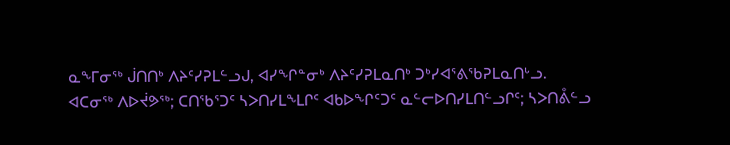ᓇᖕᒥᓂᖅ ᒎᑎᑎᒃ ᐱᔨᑦᓯᕈᒪᓪᓗᒍ, ᐊᓯᖏᓐᓂᒃ ᐱᔨᑦᓯᕈᒪᓇᑎᒃ ᑐᒃᓯᐊᕐᕕᖃᕈᒪᓇᑎᒡᓗ.
ᐊᑕᓂᖅ ᐱᐅᔫᕗᖅ; ᑕᑎᖃᕐᑐᑦ ᓴᐳᑎᓯᒪᖕᒪᒋᑦ ᐊᑲᐅᖏᑦᑐᑦ ᓇᓪᓕᐅᑎᓯᒪᑎᓪᓗᒋᑦ; ᓴᐳᑎᕔᓪᓗ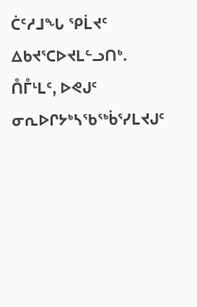ᑖᑦᓱᒧᖓ ᕿᒫᔪᑦ ᐃᑲᔪᕐᑕᐅᔪᒪᓪᓗᑎᒃ.
ᑍᒤᒻᒪᑦ, ᐅᕙᒍᑦ ᓂᕆᐅᒋᔭᒃᓴᖃᖅᑳᕐᓯᒪᔪᒍᑦ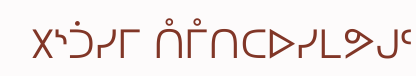᙭ᔅᑑᓯᒥ ᑍᒤᑎᑕᐅᓯᒪᕗᒍᑦ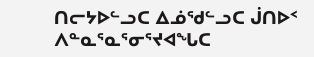ᑎᓕᔭᐅᓪᓗᑕ ᐃᓅᖁᓪᓗᑕ ᒎᑎᐅᑉ ᐱᓐᓇᕐᓇᕐᓂᕐᔪᐊᖓᑕ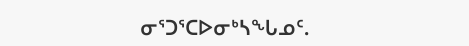ᓂᕐᑐᕐᑕᐅᓂᒃᓴᖓᓄᑦ.